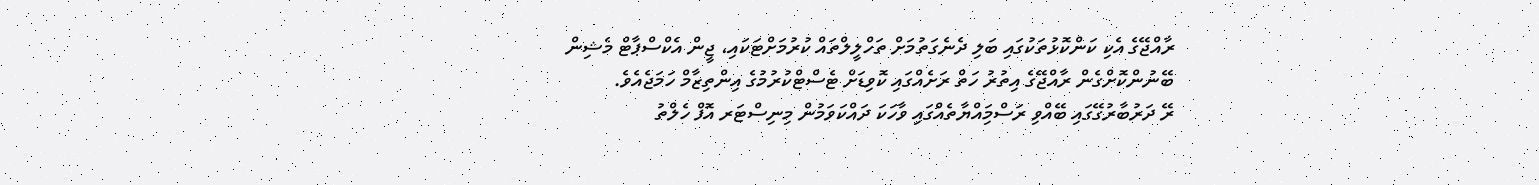ރާއްޖޭގެ އެކި ކަންކޮޅުތަކުގައި ބަލި ދެނެގަތުމަށް ތަހްލީލްތައް ކުރުމަށްޓަކައި، ޖީން އެކްސްޕާޓް މެޝިން ބޭނުންކޮށްގެން ރާއްޖޭގެ އިތުރު ހަތް ރަށެއްގައި ކޮވިޑަށް ޓެސްޓްކުރުމުގެ އިންތިޒާމް ހަމަޖެއެވެ.
ރޭ ދަރުބާރުގޭގައި ބޭއްވި ރަސްމިައްޔާތެއްގައި ވާހަކަ ދައްކަވަމުން މިނިސްޓަރ އޮފް ހެލްތު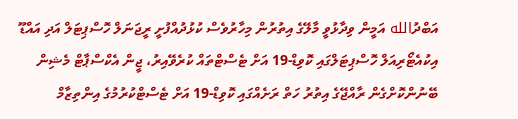އަބްދުالله އަމީން ވިދާޅުވީ މާލޭގެ އިތުރުން މިހާރުވެސް ކުޅުދުއްފުށީ ރީޖަނަލް ހޮސްޕިޓަލް އަދި އައްޑޫ އިކުއެޓޯރިއަލް ހޮސްޕިޓަލްގައި ކޮވިޑް-19 އަށް ޓެސްޓްތައް ކުރެވޭއިރު، ޖީން އެކްސްޕާޓް މެޝިން ބޭނުންކޮށްގެން ރާއްޖޭގެ އިތުރު ހަތް ރަށެއްގައި ކޮވިޑް-19 އަށް ޓެސްޓްކުރުމުގެ އިންތިޒާމް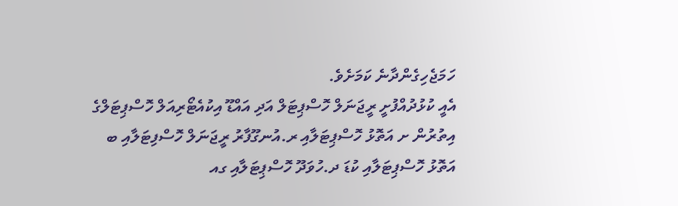ހަމަޖެހިގެންދާނެ ކަމަށެވެ.
އެއީ ކުޅުދުއްފުށީ ރީޖަނަލް ހޮސްޕިޓަލް އަދި އައްޑޫ އިކުއެޓޯރިއަލް ހޮސްޕިޓަލްގެ އިތުރުން ށ އަތޮޅު ހޮސްޕިޓަލާއި ރ.އުނގޫފާރު ރީޖަނަލް ހޮސްފިޓަލާއި ބ އަތޮޅު ހޮސްޕިޓަލާއި ކުޑަ ދ.ހުވަދޫ ހޮސްޕިޓަލާއި ގއ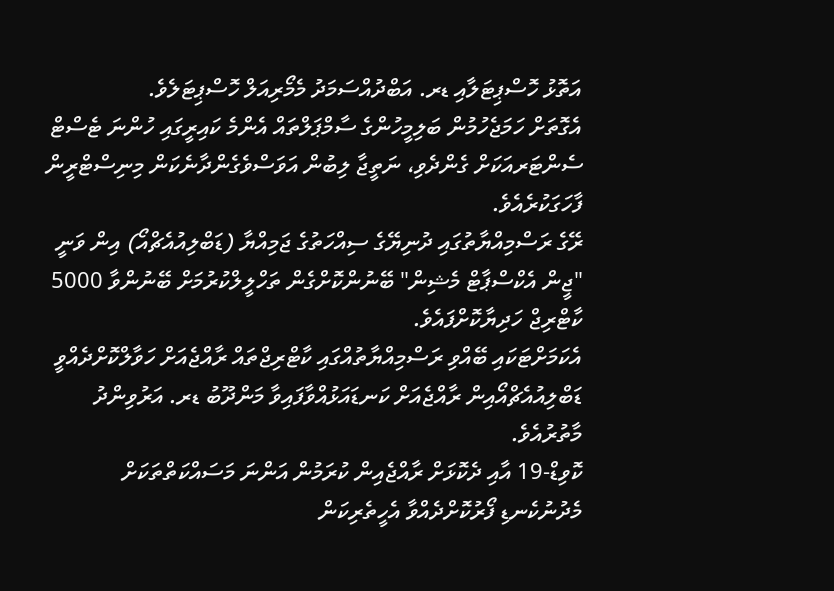އަތޮޅު ހޮސްޕިޓަލާއި ޑރ. އަބްދުއްސަމަދު މެމޯރިއަލް ހޮސްޕިޓަލެވެ.
އެގޮތަށް ހަމަޖެހުމުން ބަލިމީހުންގެ ސާމްޕަލްތައް އެންމެ ކައިރީގައި ހުންނަ ޓެސްޓް ސެންޓަރއަކަށް ގެންދެވި، ނަތީޖާ ލިބުން އަވަސްވެގެންދާނެކަން މިނިސްޓްރީން ފާހަގަކުރެއެވެ.
ރޭގެ ރަސްމިއްޔާތުގައި ދުނިޔޭގެ ސިއްހަތުގެ ޖަމިއްޔާ (ޑަބްލިއުއެޗްއޯ) އިން ވަނީ "ޖީން އެކްސްޕާޓް މެޝިން" ބޭނުންކޮށްގެން ތަހްލީލްކުރުމަށް ބޭނުންވާ 5000 ކާޓްރިޖް ހަދިޔާކޮށްފައެވެ.
އެކަމަށްޓަކައި ބޭއްވި ރަސްމިއްޔާތުއްގައި ކާޓްރިޖްތައް ރާއްޖެއަށް ހަވާލްކޮށްދެއްވީ ޑަބްލިއުއެޗްއޯއިން ރާއްޖެއަށް ކަނޑައަޅުއްވާފައިވާ މަންދޫބު ޑރ. އަރުވިންދު މާތުރުއެވެ.
ކޮވިޑް-19 އާއި ދެކޮޅަށް ރާއްޖެއިން ކުރަމުން އަންނަ މަސައްކަތްތަކަށް މެދުނުކެނޑި ފޯރުކޮށްދެއްވާ އެހީތެރިކަން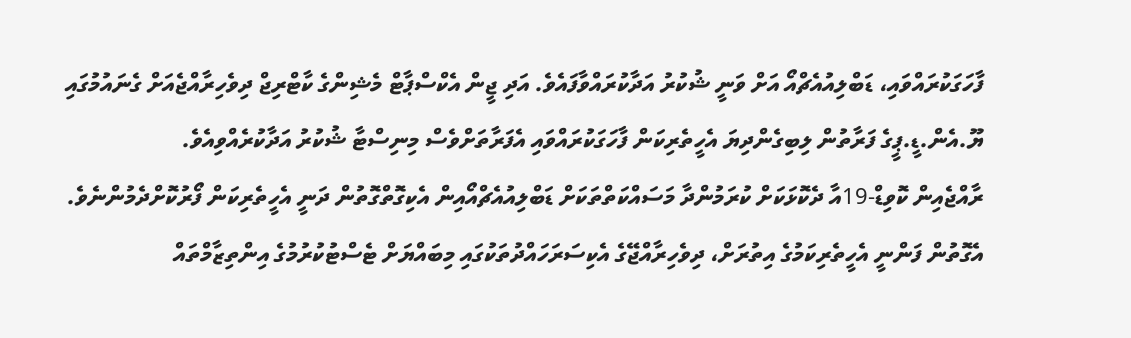ފާހަގަކުރައްވައި، ޑަބްލިއުއެޗްއޯ އަށް ވަނީ ޝުކުރު އަދާކުރައްވާފައެވެ. އަދި ޖީން އެކްސްޕާޓް މެޝިންގެ ކާޓްރިޖް ދިވެހިރާއްޖެއަށް ގެނައުމުގައި ޔޫ.އެން.ޑީ.ޕީގެ ފަރާތުން ލިބިގެންދިޔަ އެހީތެރިކަން ފާހަގަކުރައްވައި އެފަރާތަށްވެސް މިނިސްޓާ ޝުކުރު އަދާކުރެއްވިއެވެ.
ރާއްޖެއިން ކޮވިޑް-19އާ ދެކޮޅަކަށް ކުރަމުންދާ މަސައްކަތްތަކަށް ޑަބްލިއުއެޗްއޯއިން އެކިގޮތްގޮތުން ދަނީ އެހީތެރިކަން ފޯރުކޮށްދެމުންނެވެ. އެގޮތުން ފަންނީ އެހީތެރިކަމުގެ އިތުރަށް، ދިވެހިރާއްޖޭގެ އެކިސަރަހައްދުތަކުގައި މިބައްޔަށް ޓެސްޓުކުރުމުގެ އިންތިޒާމްތައް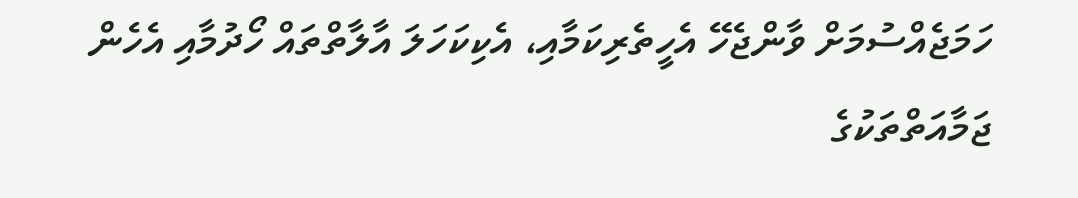ހަމަޖެއްސުމަށް ވާންޖެހޭ އެހީތެރިކަމާއި، އެކިކަހަލަ އާލާތްތައް ހޯދުމާއި އެހެން ޖަމާއަތްތަކުގެ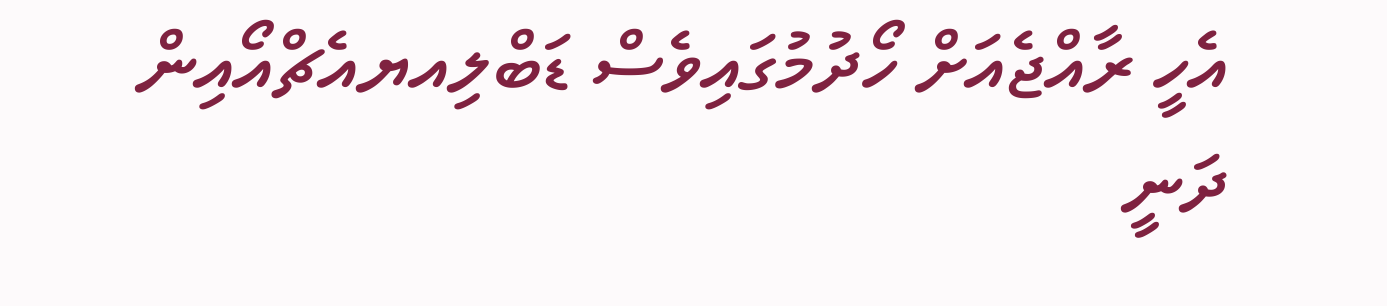އެހީ ރާއްޖެއަށް ހޯދުމުގައިވެސް ޑަބްލިއޔއެޗްއޯއިން ދަނީ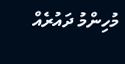މުހިންމު ދައުރެއް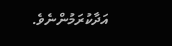އަދާކުރަމުންނެވެ.